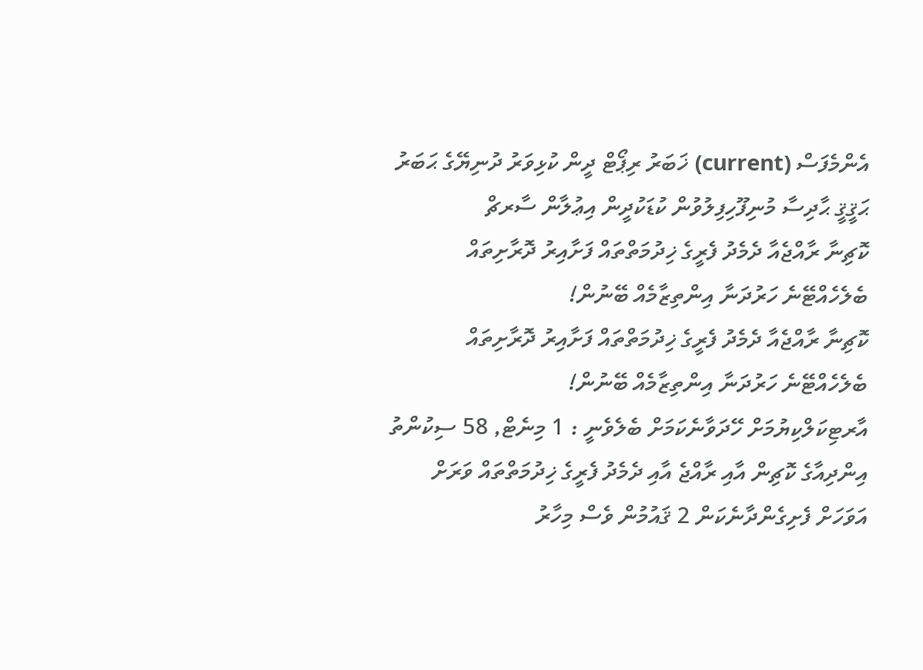އެންމެފަސް (current) ޚަބަރު ރިޕޯޓް ދީން ކުޅިވަރު ދުނިޔޭގެ ޙަބަރު ޙަޤީޤީ ޙާދިސާ މުނިފޫހިފިލުވުން ކުޑަކުދީން އިޢުލާން ސާރޗް
ކޮޗިނާ ރާއްޖެއާ ދެމެދު ފެރީގެ ޚިދުމަތްތައް ފަށާއިރު ދޮރާށިތައް ބެލެހެއްޓޭނެ ހަރުދަނާ އިންތިޒާމެއް ބޭނުން!
ކޮޗިނާ ރާއްޖެއާ ދެމެދު ފެރީގެ ޚިދުމަތްތައް ފަށާއިރު ދޮރާށިތައް ބެލެހެއްޓޭނެ ހަރުދަނާ އިންތިޒާމެއް ބޭނުން!
އާރޓިކަލްކިޔުމަށް ހޭދަވާނެކަމަށް ބެލެވެނީ : 1 މިނެޓް, 58 ސިކުންތު
އިންދިއާގެ ކޮޗިން އާއި ރާއްޖެ އާއި ދެމެދު ފެރީގެ ޚިދުމަތްތައް ވަރަށް އަވަހަށް ފެށިގެންދާނެކަން 2 ޤައުމުން ވެސް މިހާރު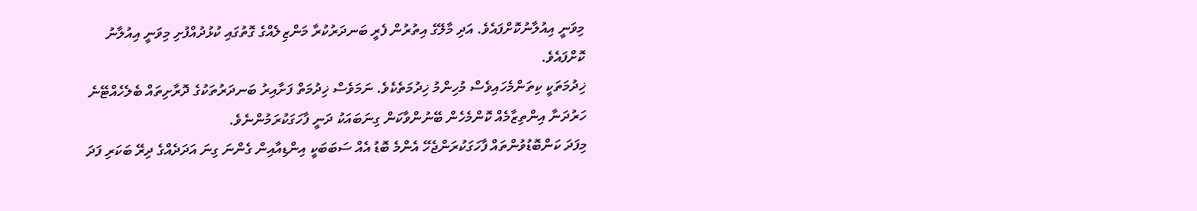މިވަނީ އިއުލާނުކޮށްފައެވެ. އަދި މާލޭގެ އިތުރުން ފެރީ ބަނދަރުކުރާ މަންޒިލެއްގެ ގޮތުގައި ކުޅުދުއްފުށި މިވަނީ އިއުލާނު ކޮށްފައެވެ.
ޚިދުމަތަކީ ކިތަންމެހައިވެސް މުހިންމު ޚިދުމަތެކެވެ. ނަމަވެސް ޚިދުމަތް ފަށާއިރު ބަނދަރުތަކުގެ ދޮރާށިތައް ބެލެހެއްޓޭނެ ހަރުދަނާ އިންތިޒާމެއް ކޮންމެހެން ބޭނުންވާކަން ގިނަބައަކު ދަނީ ފާހަގަކުރަމުންނެވެ.
މިފަދަ ކަންބޮޑުވުންތައް ފާހަގަކުރަންޖެހޭ އެންމެ ބޮޑު އެއް ސަބަބަކީ އިންޑިއާއިން ގެންނަ ގިނަ އަދަދެއްގެ ދިރޭ ބަކަރި ފަދަ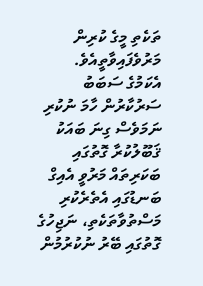ތަކެތި މީގެ ކުރިން މަރުވެފައިވާތީއެވެ. އެކަމުގެ ސަބަބު ސަރުކާރުން ހާމަ ނުކުރި ނަމަވެސް ގިނަ ބައަކު ޤަބޫލުކުރާ ގޮތުގައި ބަކަރިތައް މަރުވީ އެއިގް ބަނޑުގައި އެތެރެކުރި މަސްތުވާތަކެތި، ނަޖިހުގެ ގޮތުގައި ބޭރު ނުކުރުމުން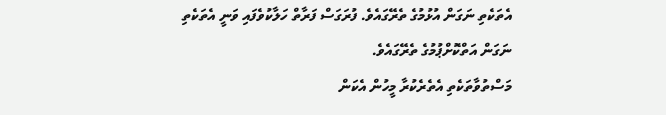އެތަކެތި ނަގަން އުޅުމުގެ ތެރޭގައެވެ. ފުރަގަސް ފަރާތް ހަލާކުވެފައި ވަނީ އެތަކެތި ނަގަން އަތްކޮށްޕުމުގެ ތެރޭގައެވެ.
މަސްތުވާތަކެތި އެތެރެކުރާ މީހުން އެކަން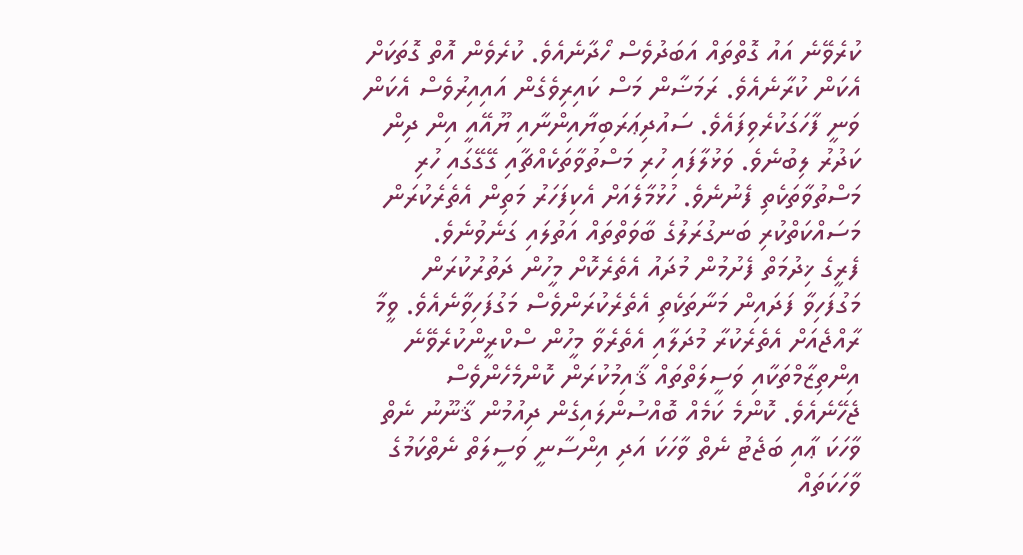ކުރެވޭނެ އައު ގޮތްތައް އަބަދުވެސް ހޯދާނެއެވެ. ކުރެވެން އޮތް ގޮތަކަށް އެކަން ކުރާނެއެވެ. ރަމަޟާން މަސް ކައިރިވެގެން އައިއިރުވެސް އެކަން ވަނީ ފާހަގަކުރެވިފައެވެ. ސައުދިޢަރަބިޔާއިންނާއި ޔޫއޭއީ އިން ދިން ކަދުރު ލިބުނެވެ. ވަޅުލާފައި ހުރި މަސްތުވާތަކެއްޗާއި ގޭގޭގައި ހުރި މަސްތުވާތަކެތި ފެނުނެވެ. ހުޅުމާލެއަށް އެކިފަހަރު މަތިން އެތެރެކުރަން މަސައްކަތްކުރި ބަނގުރަލުގެ ބާވަތްތައް އަތުލައި ގަނެވުނެވެ.
ފެރީގެ ޚިދުމަތް ފެށުމުން މުދައު އެތެރެކޮށް މީހުން ދަތުރުކުރަން މަގުފަހިވާ ފަދައިން މަނާތަކެތި އެތެރެކުރަންވެސް މަގުފަހިވާނެއެވެ. ވީމާ ރާއްޖެއަށް އެތެރެކުރާ މުދަލާއި އެތެރެވާ މީހުން ސްކްރީންކުރެވޭނެ އިންތިޒާމްތަކާއި ވަސީލަތްތައް ޤާއިމުކުރަން ކޮންމެހެންވެސް ޖެހޭނެއެވެ. ކޮންމެ ކަމެއް ބޮއްސުންލައިގެން ދިއުމުން ޤާނޫނު ނެތް ވާހަކަ ޢާއި ބަޖެޓު ނެތް ވާހަކަ އަދި އިންސާނީ ވަސީލަތް ނެތްކަމުގެ ވާހަކަތައް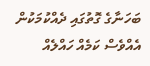ބަހަނާގެ ގޮތުގައި ދެއްކުމަކުން އެއްވެސް ކަމެއް ހައްލެއް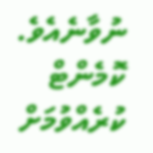ނުވާނެއެވެ.
ކޮމެންޓް ކުރެއްވުމަށް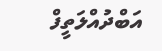އަބްދުއްލަތީފް